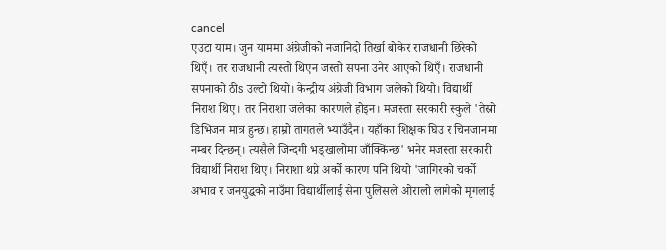cancel
एउटा याम। जुन याममा अंग्रेजीको नजानिदो तिर्खा बोकेर राजधानी छिरेको थिएँ। तर राजधानी त्यस्तो थिएन जस्तो सपना उनेर आएको थिएँ। राजधानी सपनाको ठीs उल्टो थियो। केन्द्रीय अंग्रेजी विभाग जलेको थियो। विद्यार्थी निराश थिए। तर निराशा जलेका कारणले होइन। मजस्ता सरकारी स्कुले 'तेस्रो डिभिजन मात्र हुन्छ। हाम्रो तागतले भ्याउँदैन। यहाँका शिक्षक घिउ र चिनजानमा नम्बर दिन्छन्। त्यसैले जिन्दगी भड्खालोमा जाँक्किन्छ' भनेर मजस्ता सरकारी विद्यार्थी निराश थिए। निराशा थप्ने अर्को कारण पनि थियो 'जागिरको चर्को अभाव र जनयुद्धको नाउँमा विद्यार्थीलाई सेना पुलिसले ओरालो लागेको मृगलाई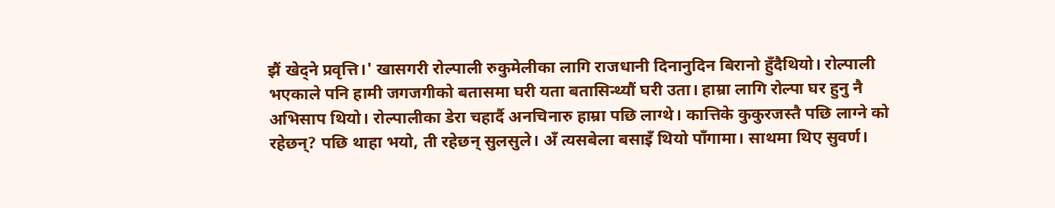झैं खेद्ने प्रवृत्ति।' खासगरी रोल्पाली रुकुमेलीका लागि राजधानी दिनानुदिन बिरानो हुँदैथियो। रोल्पाली भएकाले पनि हामी जगजगीको बतासमा घरी यता बतासिन्थ्यौं घरी उता। हाम्रा लागि रोल्पा घर हुनु नै अभिसाप थियो। रोल्पालीका डेरा चहार्दै अनचिनारु हाम्रा पछि लाग्थे। कात्तिके कुकुरजस्तै पछि लाग्ने को रहेछन्? पछि थाहा भयो, ती रहेछन् सुलसुले। अँ त्यसबेला बसाइँ थियो पाँगामा। साथमा थिए सुवर्ण।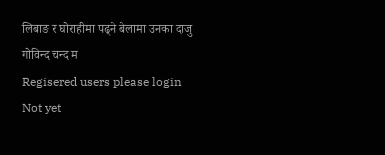लिबाङ र घोराहीमा पढ्ने बेलामा उनका दाजु गोविन्द चन्द म
Regisered users please login
Not yet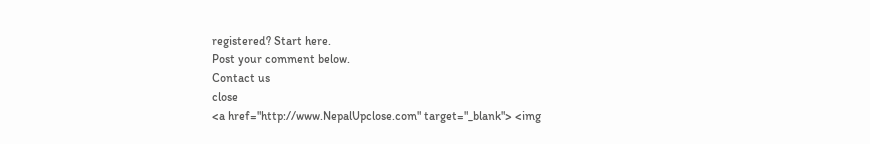registered? Start here.
Post your comment below.
Contact us
close
<a href="http://www.NepalUpclose.com" target="_blank"> <img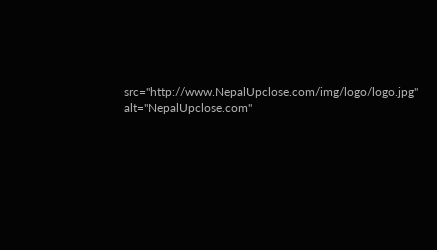src="http://www.NepalUpclose.com/img/logo/logo.jpg" alt="NepalUpclose.com"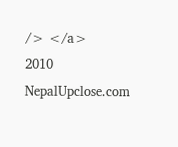/> </a>
2010 NepalUpclose.com